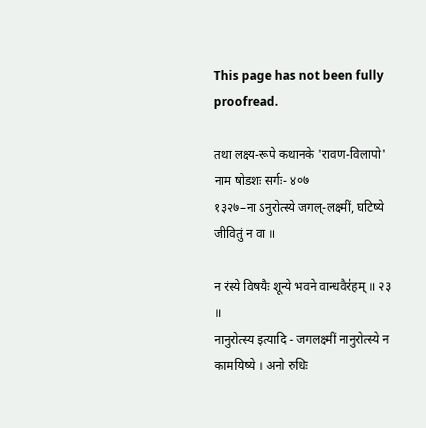This page has not been fully proofread.

तथा लक्ष्य-रूपे कथानके 'रावण-विलापो' नाम षोडशः सर्गः- ४०७
१३२७–ना ऽनुरोत्स्ये जगल्-लक्ष्मीं, घटिष्ये जीवितुं न वा ॥

न रंस्ये विषयैः शून्ये भवने वान्धवैर॑हम् ॥ २३ ॥
नानुरोत्स्य इत्यादि - जगलक्ष्मीं नानुरोत्स्ये न कामयिष्ये । अनो रुधिः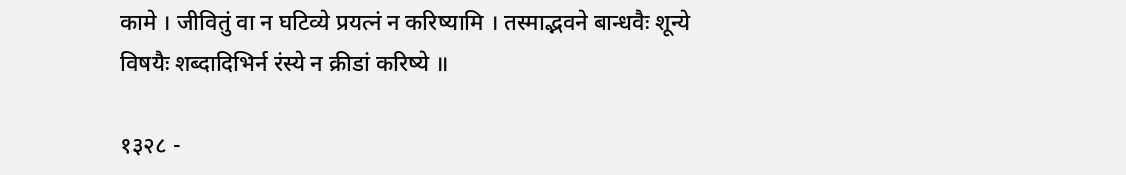कामे । जीवितुं वा न घटिव्ये प्रयत्नं न करिष्यामि । तस्माद्भवने बान्धवैः शून्ये
विषयैः शब्दादिभिर्न रंस्ये न क्रीडां करिष्ये ॥

१३२८ -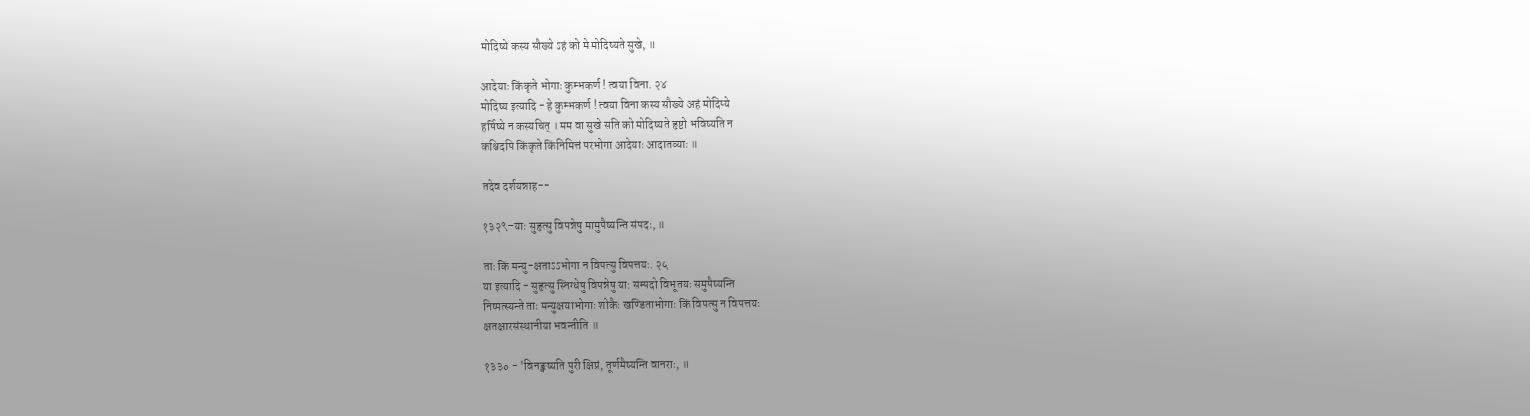मोदिष्ये कस्य सौख्ये ऽहं को मे मोदिष्यते सुखे, ॥

आदेयाः किंकृते भोगाः कुम्भकर्ण ! त्वया विना. २४
मोदिष्य इत्यादि - हे कुम्भकर्ण ! त्वया विना कस्य सौख्ये अहं मोदिप्ये
हर्षिष्ये न कस्यचित् । मम वा सुखे सति को मोदिष्यते हृष्टो भविष्यति न
कश्चिदपि किंकृते किंनिमित्तं परभोगा आदेयाः आदातव्याः ॥

तदेव दर्शयन्नाह--

१३२९–याः सुहृत्सु विपन्नेषु मामुपैष्यन्ति संपदः, ॥

ताः किं मन्यु-क्षताऽऽभोगा न विपत्सु विपत्तयः. २५
या इत्यादि - सुहृत्सु स्निग्धेषु विपन्नेषु या: सम्पदो विभूतयः समुपैष्यन्ति
निष्पत्स्यन्ते ताः मन्युक्षयाभोगाः शोकैः खण्डिताभोगाः किं विपत्सु न विपत्तयः
क्षतक्षारसंस्थानीया भवन्तीति ॥

१३३० - 'विनङ्क्ष्यति पुरी क्षिप्रं, तूर्णमैष्यन्ति वानराः, ॥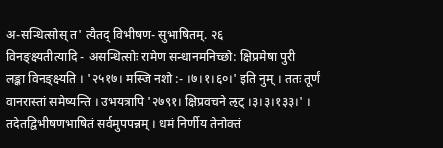अ-सन्धित्सोस् त' त्यैतद् विभीषण- सुभाषितम्. २६
विनङ्क्ष्यतीत्यादि - असन्धित्सोः रामेण सन्धानमनिच्छो: क्षिप्रमेषा पुरी
लङ्का विनङ्क्ष्यति । '२५१७। मस्जि नशो :- ।७।१।६०।' इति नुम् । ततः तूर्णं
वानरास्तां समेष्यन्ति । उभयत्रापि '२७९१। क्षिप्रवचने ऌट् ।३।३।१३३।' ।
तदेतद्विभीषणभाषितं सर्वमुपपन्नम् । धमं निर्णीय तेनोक्तं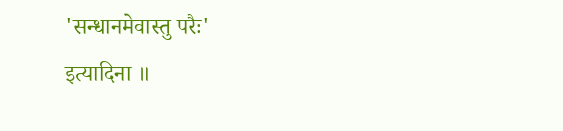'सन्धानमेवास्तु परैः'
इत्यादिना ॥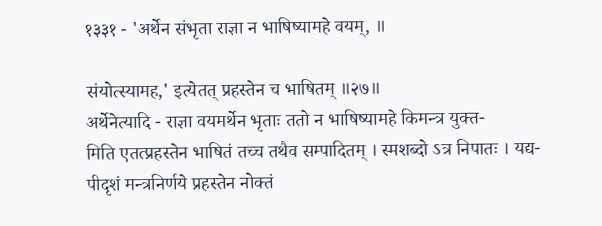१३३१ - 'अर्थेन संभृता राज्ञा न भाषिष्यामहे वयम्, ॥

संयोत्स्यामह,' इत्येतत् प्रहस्तेन च भाषितम् ॥२७॥
अर्थेनेत्यादि - राज्ञा वयमर्थेन भृताः ततो न भाषिष्यामहे किमन्त्र युक्त-
मिति एतत्प्रहस्तेन भाषितं तच्च तथैव सम्पादितम् । स्मशब्दो ऽत्र निपातः । यद्य-
पीदृशं मन्त्रनिर्णये प्रहस्तेन नोक्तं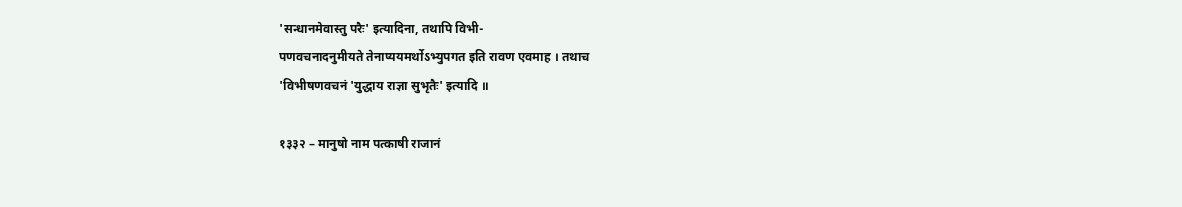'सन्धानमेवास्तु परैः' इत्यादिना, तथापि विभी-
पणवचनादनुमीयते तेनाप्ययमर्थोऽभ्युपगत इति रावण एवमाह । तथाच
'विभीषणवचनं 'युद्धाय राज्ञा सुभृतैः' इत्यादि ॥

१३३२ – मानुषो नाम पत्काषी राजानं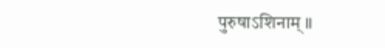पुरुषाऽशिनाम् ॥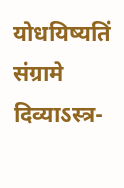योधयिष्यतिं संग्रामे दिव्याऽस्त्र-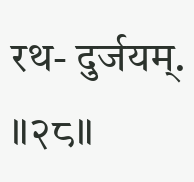रथ- दुर्जयम्. ॥२८॥